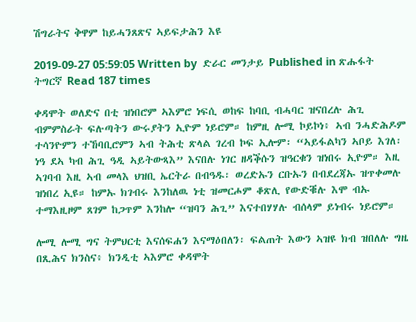ሽግራትና ቅዋም ከይሓንጸጽና ኣይፍታሕን እዩ

2019-09-27 05:59:05 Written by  ድራር መንታይ Published in ጽሑፋት ትግርኛ Read 187 times

ቀዳሞት ወለድና በቲ ዝነበሮም ኣእምሮ ነፍሲ ወከፍ ከባቢ ብሓባር ዝናበረሉ ሕጊ ብምምስራት ፍሉጣትን ውሩያትን ኢዮም ነይሮም። ከምዚ ሎሚ ኮይኮነ፥ ኣብ ንሓድሕዶም ተሳንዮምን ተኸባቢሮምን ኣብ ትሕቲ ጽላል ገረብ ኮፍ ኢሎም፡ “ኣይፋልካን ኣቦይ እገለ፡ ነዓ ደኣ ካብ ሕጊ ዓዲ ኣይትውጻእ” እናበሉ ነገር ዘዳቕሱን ዝዓርቁን ዝነበሩ ኢዮም። እዚ ኣገባብ እዚ ኣብ መላእ ህዝቢ ኤርትራ በብዓዱ፡ ወረድኡን ርቡኡን በብደረጃኡ ዝጥቀመሉ ዝነበረ ኢዩ። ከምኡ ክገብሩ እንከለዉ ነቲ ዝመርሖም ቆጽሊ የውድቑሉ እሞ ብኡ ተማእዚዞም ጸገም ከጋጥም እንከሎ “ዝባን ሕጊ” እናተበሃሃሉ ብሰላም ይነብሩ ነይሮም።

ሎሚ ሎሚ ግና ትምህርቲ እናሰፍሐን እናማዕበለን፡ ፍልጠት እውን ኣዝዩ ክብ ዝበለሉ ግዜ በጺሕና ክንስና፥ ክንዲቲ ኣእምሮ ቀዳሞት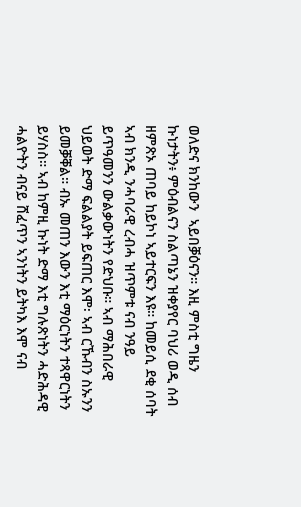ወለድና ክንከውን  ኣይበቓዕናን። እዚ ምስቲ ግዜን ኩነታትን፥ ምዕብልናን ስልጣኔን ዝቀያየር ባህሪ ወዲ ሰብ ዘምጽኦ ጠባይ ከይኮነ ኣይተርፍን እዩ። ከመይሲ ደቂ ሰባት ኣብ ክንዲ ንሓባራዊ ረብሓ ዝጥምቱ ናብ ንዓይ ይጥዓመንን ውልቃውነትን የድህቡ። ኣብ ማሕበራዊ ህይወት ድማ ፍልልያት ይፍጠር እሞ፡ ኣብ ርኹብን ስኡንን ይመቓቐል። ብኡ መጠን እውን እቲ ማዕርነትን ተጻዋርነትን ይሃስስ። ኣብ ከምዚ ኩነት ድማ እቲ ግሉጽነትን ሓድሕዳዊ ሓልዮትን ብናይ ሸፈጥን ኣንነትን ይትካእ እሞ ናብ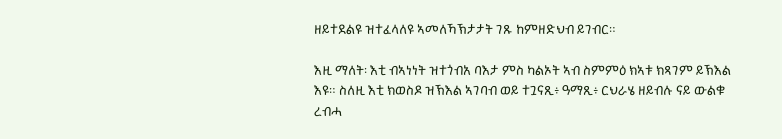ዘይተደልዩ ዝተፈላለዩ ኣመለኻኽታታት ገጹ ከምዘድህብ ይገብር።

እዚ ማለት፡ እቲ ብኣነነት ዝተጎብአ ባእታ ምስ ካልኦት ኣብ ስምምዕ ክኣቱ ክጻገም ይኽእል እዩ። ስለዚ እቲ ክወስዶ ዝኽእል ኣገባብ ወይ ተጓናጺ፥ ዓማጺ፥ ርህራሄ ዘይብሉ ናይ ውልቁ ረብሓ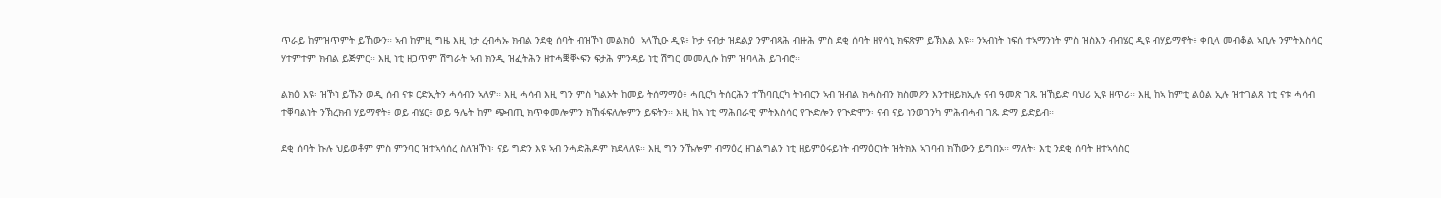ጥራይ ከምዝጥምት ይኸውን። ኣብ ከምዚ ግዜ እዚ ነታ ረብሓኡ ክብል ንደቂ ሰባት ብዝኾነ መልክዕ  ኣላኺዑ ዲዩ፥ ኮታ ናብታ ዝደልያ ንምብጻሕ ብዙሕ ምስ ደቂ ሰባት ዘየሳኒ ክፍጽም ይኽእል እዩ። ንኣብነት ነፍሰ ተኣማንነት ምስ ዝስእን ብብሄር ዲዩ ብሃይማኖት፥ ቀቢላ መብቆል ኣቢሉ ንምትእስሳር ሃተምተም ክብል ይጅምር። እዚ ነቲ ዘጋጥም ሽግራት ኣብ ክንዲ ዝፈትሕን ዘተሓቛቚፍን ፍታሕ ምንዳይ ነቲ ሽግር መመሊሱ ከም ዝባላሕ ይገብሮ።

ልክዕ እዩ፡ ዝኾነ ይኹን ወዲ ሰብ ናቱ ርድኢትን ሓሳብን ኣለዎ። እዚ ሓሳብ እዚ ግን ምስ ካልኦት ከመይ ትሰማማዕ፥ ሓቢርካ ትሰርሕን ተኸባቢርካ ትነብርን ኣብ ዝብል ክሓስብን ክስመዖን እንተዘይክኢሉ ናብ ዓመጽ ገጹ ዝኸይድ ባህሪ ኢዩ ዘጥሪ። እዚ ከኣ ከምቲ ልዕል ኢሉ ዝተገልጸ ነቲ ናቱ ሓሳብ ተቐባልነት ንኽረክብ ሃይማኖት፥ ወይ ብሄር፥ ወይ ዓሌት ከም ጭብጢ ክጥቀመሎምን ክኸፋፍለሎምን ይፍትን። እዚ ከኣ ነቲ ማሕበራዊ ምትእስሳር የጒድሎን የጒድሞን፡ ናብ ናይ ነንወገንካ ምሕብሓብ ገጹ ድማ ይድይብ።

ደቂ ሰባት ኩሉ ህይወቶም ምስ ምንባር ዝተኣሳሰረ ስለዝኾነ፡ ናይ ግድን እዩ ኣብ ንሓድሕዶም ክደላለዩ። እዚ ግን ንኹሎም ብማዕረ ዘገልግልን ነቲ ዘይምዕሩይነት ብማዕርነት ዝትክእ ኣገባብ ክኸውን ይግበኦ። ማለት፡ እቲ ንደቂ ሰባት ዘተኣሳስር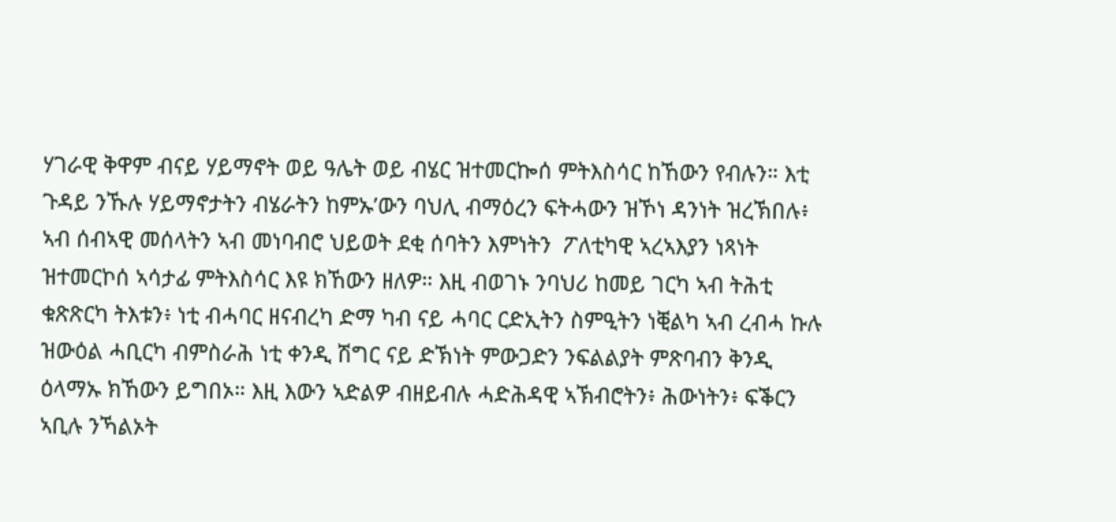ሃገራዊ ቅዋም ብናይ ሃይማኖት ወይ ዓሌት ወይ ብሄር ዝተመርኰሰ ምትእስሳር ከኸውን የብሉን። እቲ ጉዳይ ንኹሉ ሃይማኖታትን ብሄራትን ከምኡ’ውን ባህሊ ብማዕረን ፍትሓውን ዝኾነ ዳንነት ዝረኽበሉ፥ ኣብ ሰብኣዊ መሰላትን ኣብ መነባብሮ ህይወት ደቂ ሰባትን እምነትን  ፖለቲካዊ ኣረኣእያን ነጻነት ዝተመርኮሰ ኣሳታፊ ምትእስሳር እዩ ክኸውን ዘለዎ። እዚ ብወገኑ ንባህሪ ከመይ ገርካ ኣብ ትሕቲ ቁጽጽርካ ትእቱን፥ ነቲ ብሓባር ዘናብረካ ድማ ካብ ናይ ሓባር ርድኢትን ስምዒትን ነቒልካ ኣብ ረብሓ ኩሉ ዝውዕል ሓቢርካ ብምስራሕ ነቲ ቀንዲ ሽግር ናይ ድኽነት ምውጋድን ንፍልልያት ምጽባብን ቅንዲ ዕላማኡ ክኸውን ይግበኦ። እዚ እውን ኣድልዎ ብዘይብሉ ሓድሕዳዊ ኣኽብሮትን፥ ሕውነትን፥ ፍቕርን ኣቢሉ ንኻልኦት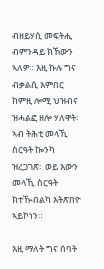ብዘይሃሲ መፍትሒ ብምንዳይ ክኸውን ኣለዎ። እዚ ኩሉ ግና ብቃልሲ እምበር ከምዚ ሎሚ ህዝብና ዝሓልፎ ዘሎ ሃለዋት፡ ኣብ ትሕቲ መላኺ ስርዓት ኰንካ ዝረጋገጽ፡  ወይ እውን መላኺ ስርዓት ክተዂበልካ እትጽበዮ ኣይኮነን።

እዚ ማለት ግና ሰባት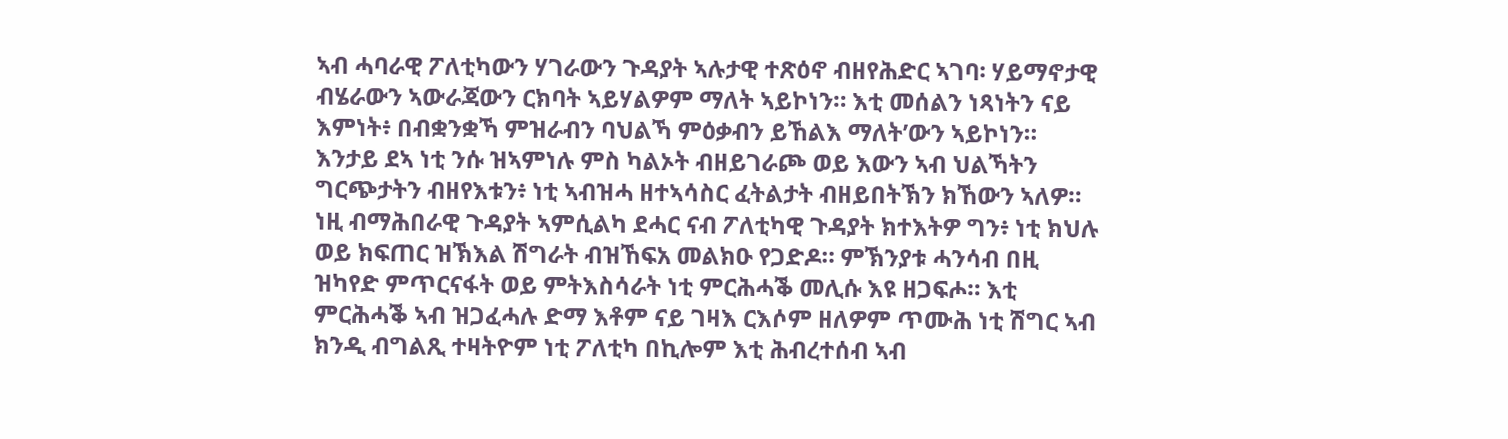ኣብ ሓባራዊ ፖለቲካውን ሃገራውን ጉዳያት ኣሉታዊ ተጽዕኖ ብዘየሕድር ኣገባ፡ ሃይማኖታዊ ብሄራውን ኣውራጃውን ርክባት ኣይሃልዎም ማለት ኣይኮነን። እቲ መሰልን ነጻነትን ናይ እምነት፥ በብቋንቋኻ ምዝራብን ባህልኻ ምዕቃብን ይኸልእ ማለት’ውን ኣይኮነን። እንታይ ደኣ ነቲ ንሱ ዝኣምነሉ ምስ ካልኦት ብዘይገራጮ ወይ እውን ኣብ ህልኻትን ግርጭታትን ብዘየእቱን፥ ነቲ ኣብዝሓ ዘተኣሳስር ፈትልታት ብዘይበትኽን ክኸውን ኣለዎ። ነዚ ብማሕበራዊ ጉዳያት ኣምሲልካ ደሓር ናብ ፖለቲካዊ ጉዳያት ክተእትዎ ግን፥ ነቲ ክህሉ ወይ ክፍጠር ዝኽእል ሽግራት ብዝኸፍአ መልክዑ የጋድዶ። ምኽንያቱ ሓንሳብ በዚ ዝካየድ ምጥርናፋት ወይ ምትእስሳራት ነቲ ምርሕሓቕ መሊሱ እዩ ዘጋፍሖ። እቲ ምርሕሓቕ ኣብ ዝጋፈሓሉ ድማ እቶም ናይ ገዛእ ርእሶም ዘለዎም ጥሙሕ ነቲ ሽግር ኣብ ክንዲ ብግልጺ ተዛትዮም ነቲ ፖለቲካ በኪሎም እቲ ሕብረተሰብ ኣብ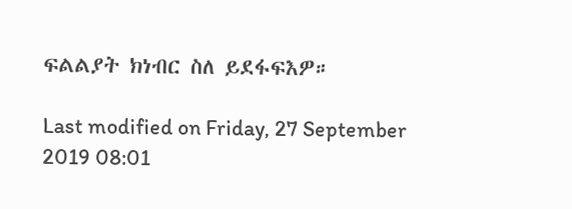ፍልልያት ክነብር ስለ ይደፋፍእዎ።

Last modified on Friday, 27 September 2019 08:01